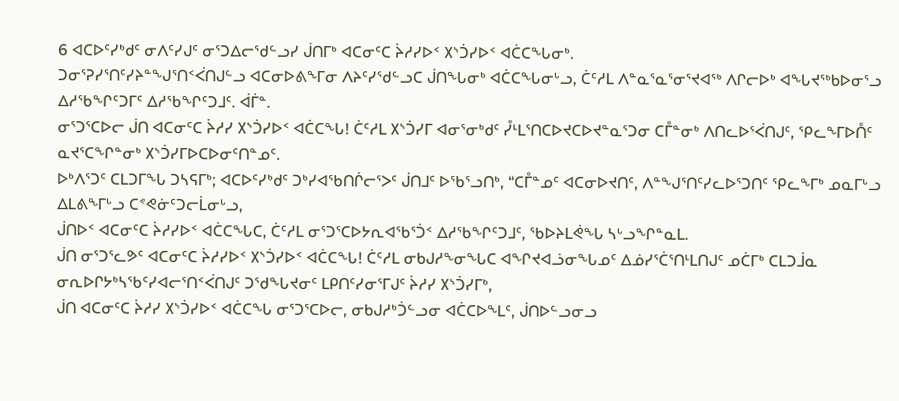6 ᐊᑕᐅᑦᓯᒃᑯᑦ ᓂᐱᑦᓯᒍᑦ ᓂᕐᑐᐃᓕᖁᓪᓗᓯ ᒎᑎᒥᒃ ᐊᑕᓂᑦᑕ ᔩᓱᓯᐅᑉ ᙭ᔅᑑᓯᐅᑉ ᐊᑖᑕᖓᓂᒃ.
ᑐᓂᕐᕈᓯᕐᑎᑦᓯᔨᓐᖑᕐᑎᑉᐹᑎᒍᓪᓗ ᐊᑕᓂᐅᕕᖕᒥᓂ ᐱᔨᑦᓯᖁᓪᓗᑕ ᒎᑎᖓᓂᒃ ᐊᑖᑕᖓᓂᒡᓗ, ᑖᑦᓱᒪ ᐱᓐᓇᕐᓇᕐᓂᕐᔪᐊᖅ ᐱᒋᓕᐅᒃ ᐊᖓᔪᖅᑲᐅᓂᕐᓗ ᐃᓱᖃᖏᑦᑐᒥᑦ ᐃᓱᖃᖏᑦᑐᒧᑦ. ᐋᒦᓐ.
ᓂᕐᑐᕐᑕᐅᓕ ᒎᑎ ᐊᑕᓂᑦᑕ ᔩᓱᓯ ᙭ᔅᑑᓯᐅᑉ ᐊᑖᑕᖓ! ᑖᑦᓱᒪ ᙭ᔅᑑᓯᒥ ᐊᓂᕐᓂᒃᑯᑦ ᓮᒻᒪᕐᑎᑕᐅᔪᑕᐅᔪᓐᓇᕐᑐᓂ ᑕᒤᓐᓂᒃ ᐱᑎᓚᐅᕐᐹᑎᒍᑦ, ᕿᓚᖕᒥᐅᑍᑦ ᓇᔪᕐᑕᖏᓐᓂᒃ ᙭ᔅᑑᓯᒥᐅᑕᐅᓂᑦᑎᓐᓄᑦ.
ᐅᒃᐱᕐᑐᑦ ᑕᒪᑐᒥᖓ ᑐᓴᕋᒥᒃ; ᐊᑕᐅᑦᓯᒃᑯᑦ ᑐᒃᓯᐊᖃᑎᒌᓕᕐᐳᑦ ᒎᑎᒧᑦ ᐅᖃᕐᓗᑎᒃ, “ᑕᒤᓐᓄᑦ ᐊᑕᓂᐅᔪᑎᑦ, ᐱᓐᖑᕐᑎᑦᓯᓚᐅᕐᑐᑎᑦ ᕿᓚᖕᒥᒃ ᓄᓇᒥᒡᓗ ᐃᒪᕕᖕᒥᒡᓗ ᑕᕝᕙᓃᑦᑐᓕᒫᓂᒡᓗ,
ᒎᑎᐅᑉ ᐊᑕᓂᑦᑕ ᔩᓱᓯᐅᑉ ᐊᑖᑕᖓᑕ, ᑖᑦᓱᒪ ᓂᕐᑐᕐᑕᐅᔭᕆᐊᖃᕐᑑᑉ ᐃᓱᖃᖏᑦᑐᒧᑦ, ᖃᐅᔨᒪᕚᖓ ᓴᒡᓗᖏᓐᓇᒪ.
ᒎᑎ ᓂᕐᑐᕐᓚᕗᑦ ᐊᑕᓂᑦᑕ ᔩᓱᓯᐅᑉ ᙭ᔅᑑᓯᐅᑉ ᐊᑖᑕᖓ! ᑖᑦᓱᒪ ᓂᑲᒍᓱᖕᓂᖓᑕ ᐊᖏᔪᐊᓘᓂᖓᓄᑦ ᐃᓅᓯᕐᑖᕐᑎᒻᒪᑎᒍᑦ ᓄᑖᒥᒃ ᑕᒪᑐᒨᓇ ᓂᕆᐅᒋᔭᒃᓴᖃᑦᓯᐊᓕᕐᑎᑉᐹᑎᒍᑦ ᑐᖁᖓᔪᓂᑦ ᒪᑭᑎᑦᓯᓂᕐᒥᒍᑦ ᔩᓱᓯ ᙭ᔅᑑᓯᒥᒃ,
ᒎᑎ ᐊᑕᓂᑦᑕ ᔩᓱᓯ ᙭ᔅᑑᓯᐅᑉ ᐊᑖᑕᖓ ᓂᕐᑐᕐᑕᐅᓕ, ᓂᑲᒍᓱᒃᑑᓪᓗᓂ ᐊᑖᑕᐅᖕᒪᑦ, ᒎᑎᐅᓪᓗᓂᓗ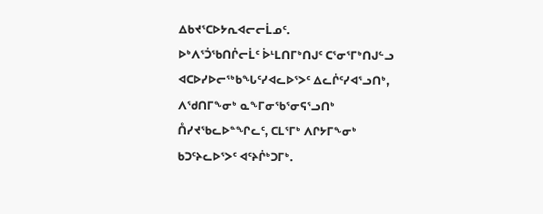ᐃᑲᔪᕐᑕᐅᔭᕆᐊᓕᓕᒫᓄᑦ.
ᐅᒃᐱᕐᑑᖃᑎᒌᓕᒫᑦ ᐆᒻᒪᑎᒥᒃᑎᒍᑦ ᑕᕐᓂᕐᒥᒃᑎᒍᓪᓗ ᐊᑕᐅᓯᐅᓕᖅᑲᖓᑦᓯᐊᓚᐅᕐᐳᑦ ᐃᓚᒌᑦᓯᐊᕐᓗᑎᒃ, ᐱᖁᑎᒥᖕᓂᒃ ᓇᖕᒥᓂᖃᕐᓂᕋᕐᓗᑎᒃ ᑍᓯᔪᖃᓚᐅᓐᖏᓚᑦ, ᑕᒪᕐᒥᒃ ᐱᒋᔭᒥᖕᓂᒃ ᑲᑐᑦᔨᓚᐅᕐᐳᑦ ᐊᑦᔨᒌᒃᑐᒥᒃ.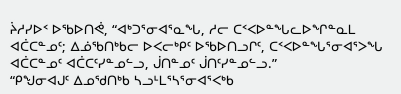ᔩᓱᓯᐅᑉ ᐅᖃᐅᑎᕚ, “ᐊᒃᑐᕐᓂᐊᕐᓇᖓ, ᓱᓕ ᑕᑉᐸᐅᓐᖓᓚᐅᖏᓐᓇᒪ ᐊᑖᑕᓐᓄᑦ; ᐃᓅᖃᑎᒃᑲᓕ ᐅᐸᓕᒃᑭᑦ ᐅᖃᐅᑎᓗᒋᑦ, ᑕᑉᐸᐅᓐᖓᕐᓂᐊᕐᐳᖓ ᐊᑖᑕᓐᓄᑦ ᐊᑖᑕᑦᓯᓐᓄᓪᓗ, ᒎᑎᓐᓄᑦ ᒎᑎᑦᓯᓐᓄᓪᓗ.”
“ᑭᖑᓂᐊᒍᑦ ᐃᓄᖁᑎᒃᑲ ᓴᓗᒻᒪᕐᓴᕐᓂᐊᕐᐸᒃᑲ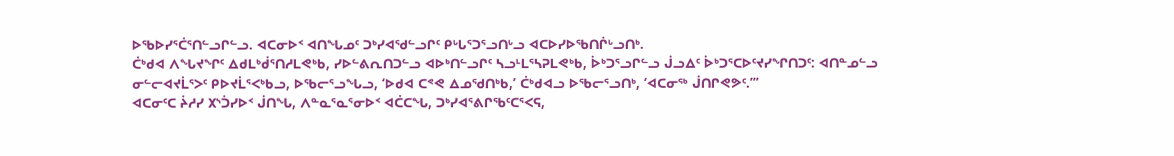ᐅᖃᐅᓯᕐᑖᕐᑎᓪᓗᒋᓪᓗ. ᐊᑕᓂᐅᑉ ᐊᑎᖓᓄᑦ ᑐᒃᓯᐊᖁᓪᓗᒋᑦ ᑭᒡᒐᕐᑐᕐᓗᑎᒡᓗ ᐊᑕᐅᓯᐅᖃᑎᒌᒡᓗᑎᒃ.
ᑖᒃᑯᐊ ᐱᖓᔪᖏᑦ ᐃᑯᒪᒃᑰᕐᑎᓱᒪᕙᒃᑲ, ᓯᐅᓪᕕᕆᑎᑐᓪᓗ ᐊᐅᒃᑎᓪᓗᒋᑦ ᓴᓗᒻᒪᕐᓴᕈᒪᕙᒃᑲ, ᐆᒃᑐᕐᓗᒋᓪᓗ ᒎᓗᐃᑦ ᐆᒃᑐᕐᑕᐅᑦᔪᓯᖏᑎᑐᑦ: ᐊᑎᓐᓄᓪᓗ ᓂᓪᓕᐊᔪᒫᕐᐳᑦ ᑭᐅᔪᒫᕐᐸᒃᑲᓗ, ᐅᖃᓕᕐᓗᖓᓗ, ‘ᐅᑯᐊ ᑕᕝᕙ ᐃᓄᖁᑎᒃᑲ,’ ᑖᒃᑯᐊᓗ ᐅᖃᓕᕐᓗᑎᒃ, ‘ᐊᑕᓂᖅ ᒎᑎᒋᕙᕗᑦ.’”
ᐊᑕᓂᑦᑕ ᔩᓱᓯ ᙭ᔅᑑᓯᐅᑉ ᒎᑎᖓ, ᐱᓐᓇᕐᓇᕐᓂᐅᑉ ᐊᑖᑕᖓ, ᑐᒃᓯᐊᕐᕕᒋᖃᑦᑕᕐᐸᕋ,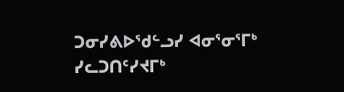ᑐᓂᓯᕕᐅᖁᓪᓗᓯ ᐊᓂᕐᓂᕐᒥᒃ ᓯᓚᑐᑎᑦᓯᔪᒥᒃ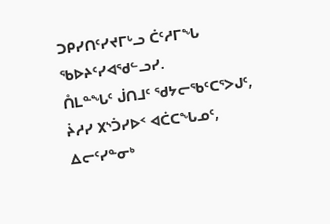ᑐᑭᓯᑎᑦᓯᔪᒥᒡᓗ ᑖᑦᓱᒥᖓ ᖃᐅᔨᑦᓯᐊᖁᓪᓗᓯ.
ᑍᒪᓐᖓᑦ ᒎᑎᒧᑦ ᖁᔭᓕᖃᑦᑕᕐᐳᒍᑦ, ᔩᓱᓯ ᙭ᔅᑑᓯᐅᑉ ᐊᑖᑕᖓᓄᑦ, ᐃᓕᑦᓯᓐᓂᒃ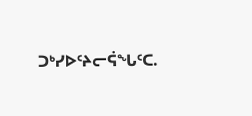ᑐᒃᓯᐅᑦᔨᓕᕌᖓᑦᑕ.